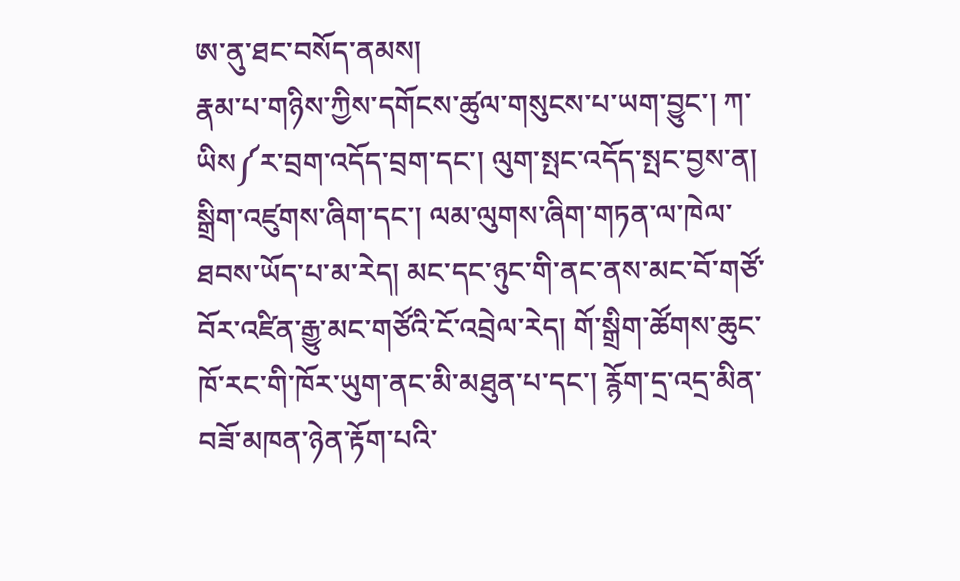ཨ་ནུ་ཐང་བསོད་ནམས།
རྣམ་པ་གཉིས་ཀྱིས་དགོངས་ཚུལ་གསུངས་པ་ཡག་བྱུང་། ཀ་ཡིས༼ར་བྲག་འདོད་བྲག་དང་། ལུག་སྤང་འདོད་སྤང་བྱས་ན། སྒྲིག་འཛུགས་ཞིག་དང་། ལམ་ལུགས་ཞིག་གཏན་ལ་ཁེལ་ཐབས་ཡོད་པ་མ་རེད། མང་དང་ཉུང་གི་ནང་ནས་མང་བོ་གཙོ་བོར་འཛིན་རྒྱུ་མང་གཙོའི་ངོ་འབྲེལ་རེད། གོ་སྒྲིག་ཚོགས་ཆུང་ཁོ་རང་གི་ཁོར་ཡུག་ནང་མི་མཐུན་པ་དང་། རྙོག་དྲ་འདྲ་མིན་བཟོ་མཁན་ཉེན་རྟོག་པའི་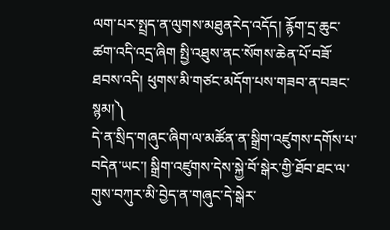ལག་པར་སྤྲད་ན་ལུགས་མཐུནརེད་འདོད། རྙོག་དྲ་ཆུང་ཚག་འདི་འདྲ་ཞིག སྤྱི་འཐུས་ནང་སོགས་ཆེན་པོ་བཟོ་ཐབས་འདི། ཕུགས་མི་གཙང་མདོག་པས་གཟབ་ན་བཟང་སྙམ།༽
དེ་ན་སྲིད་གཞུང་ཞིག་ལ་མཚོན་ན་སྒྲིག་འཛུགས་དགོས་པ་བདེན་ཡང་། སྒྲིག་འཛུགས་དེས་སྐྱེ་བོ་སྒེར་གྱི་ཐོབ་ཐང་ལ་གུས་བཀུར་མི་བྱེད་ན་གཞུང་དེ་སྒེར་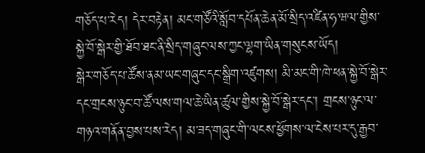གཅོད་པ་རེད། དེར་བརྟེན། མང་གཙོའི་སློབ་དཔོན་ཆེན་མོ་སྲིད་འཛིན་ཧ་ཝལ་གྱིས་སྐྱེ་བོ་སྒེར་གྱི་ཐོབ་ཐང་ནི་སྲིད་གཞུང་ལས་ཀྱང་ལྷག་ཡིན་གསུངས་ཡོད།
སྒེར་གཅོད་པ་ཚོས་ནམ་ཡང་གཞུང་དང་སྒྲིག་འཛུགས། མི་མང་གི་ཁེ་ཕན་སྐྱེ་བོ་སྒེར་དང་གྲངས་ཉུང་བ་ཚོ་ལས་གལ་ཆེ་ཡིན་ཚུལ་གྱིས་སྐྱེ་བོ་སྒེར་དང་། གྲངས་ཉུང་ལ་གཉའ་གནོན་བྱས་པས་རེད། མ་ཟད་གཞུང་གི་ལངས་ཕྱོགས་ལ་ངེས་པར་དུ་རྒྱབ་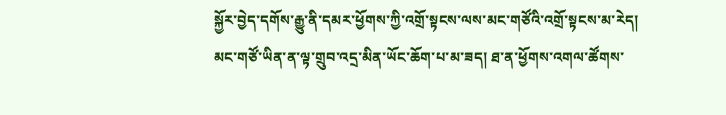སྐྱོར་བྱེད་དགོས་རྒྱུ་ནི་དམར་ཕྱོགས་ཀྱི་འགྲོ་སྟངས་ལས་མང་གཙོའི་འགྲོ་སྟངས་མ་རེད།
མང་གཙོ་ཡིན་ན་ལྟ་གྲུབ་འདྲ་མིན་ཡོང་ཆོག་པ་མ་ཟད། ཐ་ན་ཕྱོགས་འགལ་ཚོགས་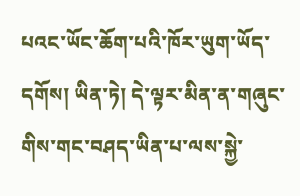པའང་ཡོང་ཆོག་པའི་ཁོར་ཡུག་ཡོད་དགོས། ཡིན་ཏེ། དེ་ལྟར་མིན་ན་གཞུང་གིས་གང་བཤད་ཡིན་པ་ལས་སྐྱེ་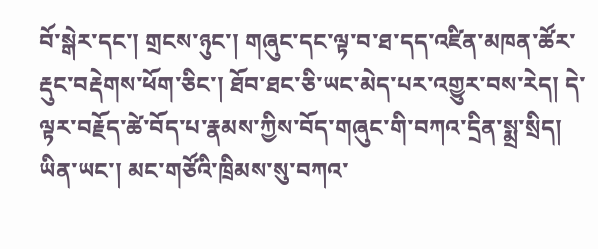བོ་སྒེར་དང་། གྲངས་ཉུང་། གཞུང་དང་ལྟ་བ་ཐ་དད་འཛིན་མཁན་ཚོར་རྡུང་བརྡེགས་ཕོག་ཅིང་། ཐོབ་ཐང་ཅི་ཡང་མེད་པར་འགྱུར་བས་རེད། དེ་ལྟར་བརྗོད་ཚེ་བོད་པ་རྣམས་ཀྱིས་བོད་གཞུང་གི་བཀའ་དྲིན་སྨྲ་སྲིད། ཡིན་ཡང་། མང་གཙོའི་ཁྲིམས་སུ་བཀའ་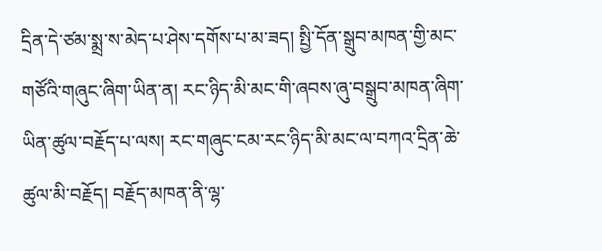དྲིན་དེ་ཙམ་སྨྲ་ས་མེད་པ་ཤེས་དགོས་པ་མ་ཟད། སྤྱི་དོན་སྒྲུབ་མཁན་གྱི་མང་གཙོའི་གཞུང་ཞིག་ཡིན་ན། རང་ཉིད་མི་མང་གི་ཞབས་ཞུ་བསྒྲུབ་མཁན་ཞིག་ཡིན་ཚུལ་བརྗོད་པ་ལས། རང་གཞུང་ངམ་རང་ཉིད་མི་མང་ལ་བཀའ་དྲིན་ཆེ་ཚུལ་མི་བརྗོད། བརྗོད་མཁན་ནི་ལྷ་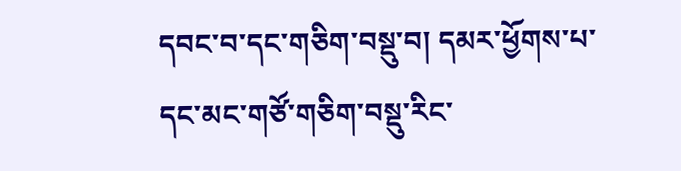དབང་བ་དང་གཅིག་བསྡུ་བ། དམར་ཕྱོགས་པ་དང་མང་གཙོ་གཅིག་བསྡུ་རིང་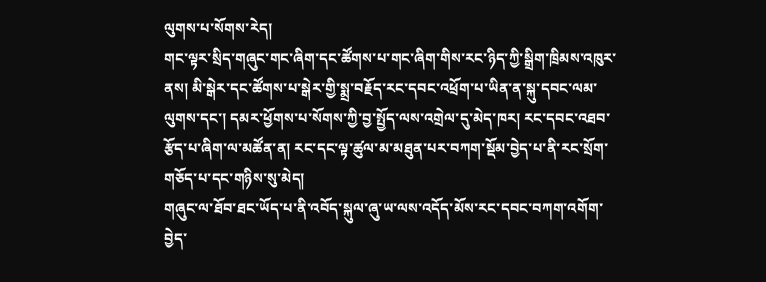ལུགས་པ་སོགས་རེད།
གང་ལྟར་སྲིད་གཞུང་གང་ཞིག་དང་ཚོགས་པ་གང་ཞིག་གིས་རང་ཉིད་ཀྱི་སྒྲིག་ཁྲིམས་འཁུར་ནས། མི་སྒེར་དང་ཚོགས་པ་སྒེར་གྱི་སྨྲ་བརྗོད་རང་དབང་འཕྲོག་པ་ཡིན་ན་སྐུ་དབང་ལམ་ལུགས་དང་། དམར་ཕྱོགས་པ་སོགས་ཀྱི་བྱ་སྤྱོད་ལས་འགྲེལ་དུ་མེད་ཁར། རང་དབང་འཐབ་རྩོད་པ་ཞིག་ལ་མཚོན་ན། རང་དང་ལྟ་ཚུལ་མ་མཐུན་པར་བཀག་སྡོམ་བྱེད་པ་ནི་རང་སྲོག་གཅོད་པ་དང་གཉིས་སུ་མེད།
གཞུང་ལ་ཐོབ་ཐང་ཡོད་པ་ནི་འབོད་སྐུལ་ཞུ་ཡ་ལས་འདོད་མོས་རང་དབང་བཀག་འགོག་བྱེད་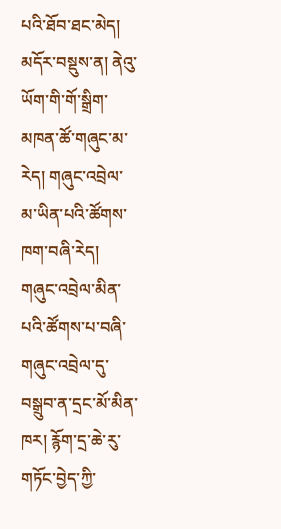པའི་ཐོབ་ཐང་མེད། མདོར་བསྡུས་ན། ནེའུ་ཡོག་གི་གོ་སྒྲིག་མཁན་ཚོ་གཞུང་མ་རེད། གཞུང་འབྲེལ་མ་ཡིན་པའི་ཚོགས་ཁག་བཞི་རེད། གཞུང་འབྲེལ་མིན་པའི་ཚོགས་པ་བཞི་གཞུང་འབྲེལ་དུ་བསྒྲུབ་ན་དྲང་མོ་མིན་ཁར། རྙོག་དྲ་ཆེ་རུ་གཏོང་བྱེད་ཀྱི་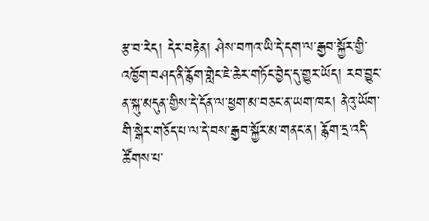རྩ་བ་རེད། དེར་བརྟེན། ཤེས་བཀའ་ཡི་དེ་དག་ལ་རྒྱབ་སྐྱོར་གྱི་འཁྱོག་བཤད་ནི་རྙོག་གླེང་ཇེ་ཆེར་གཏོང་བྱེད་དུ་གྱུར་ཡོད། རབ་བྱུང་ན་སྐུ་མདུན་གྱིས་དེ་དོན་ལ་ཕྱག་མ་བཅང་ན་ཡག་ཁར། ནེའུ་ཡོག་གི་སྒེར་གཅོད་པ་ལ་དེ་བས་རྒྱབ་སྐྱོར་མ་གནང་ན། རྙོག་དྲ་འདི་ཚོགས་པ་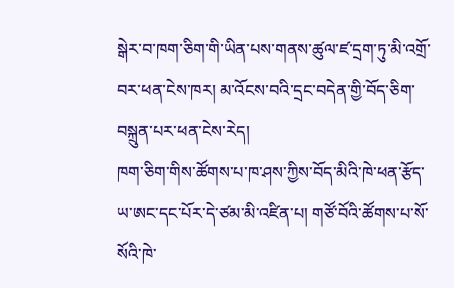སྒེར་བ་ཁག་ཅིག་གི་ཡིན་པས་གནས་ཚུལ་ཛ་དྲག་ཏུ་མི་འགྲོ་བར་ཕན་ངེས་ཁར། མ་འོངས་བའི་དྲང་བདེན་གྱི་བོད་ཅིག་བསྐྲུན་པར་ཕན་ངེས་རེད།
ཁག་ཅིག་གིས་ཚོགས་པ་ཁ་ཤས་ཀྱིས་བོད་མིའི་ཁེ་ཕན་རྩོད་ཡ་ཨང་དང་པོར་དེ་ཙམ་མི་འཛིན་པ། གཙོ་བོའི་ཚོགས་པ་སོ་སོའི་ཁེ་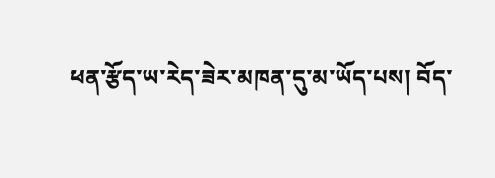ཕན་རྩོད་ཡ་རེད་ཟེར་མཁན་དུ་མ་ཡོད་པས། བོད་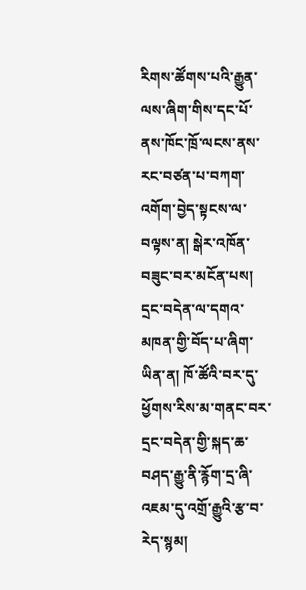རིགས་ཚོགས་པའི་རྒྱུན་ལས་ཞིག་གིས་དང་པོ་ནས་ཁོང་ཁྲོ་ལངས་ནས་རང་བཙན་པ་བཀག་འགོག་བྱེད་སྟངས་ལ་བལྟས་ན། སྒེར་འཁོན་བཟུང་བར་མངོན་པས། དྲང་བདེན་ལ་དགའ་མཁན་གྱི་བོད་པ་ཞིག་ཡིན་ན། ཁོ་ཚོའི་བར་དུ་ཕྱོགས་རིས་མ་གནང་བར་དྲང་བདེན་གྱི་སྐད་ཆ་བཤད་རྒྱུ་ནི་རྙོག་དྲ་ཞི་འཇམ་དུ་འགྲོ་རྒྱུའི་རྩ་བ་རེད་སྙམ།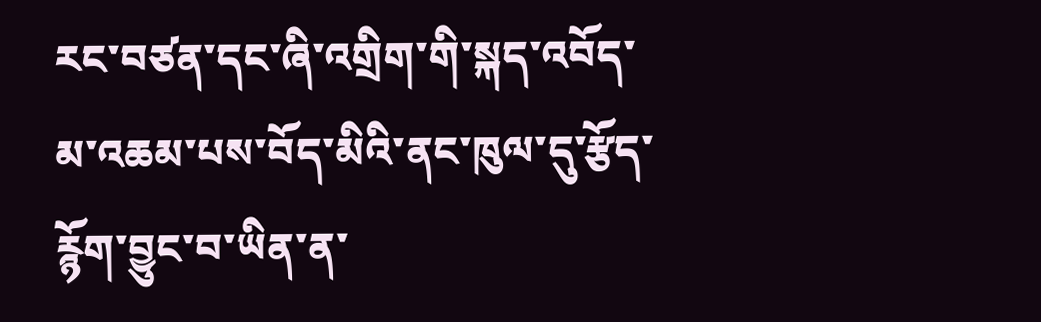རང་བཙན་དང་ཞི་འགྲིག་གི་སྐད་འབོད་མ་འཆམ་པས་བོད་མིའི་ནང་ཁུལ་དུ་རྩོད་རྙོག་བྱུང་བ་ཡིན་ན་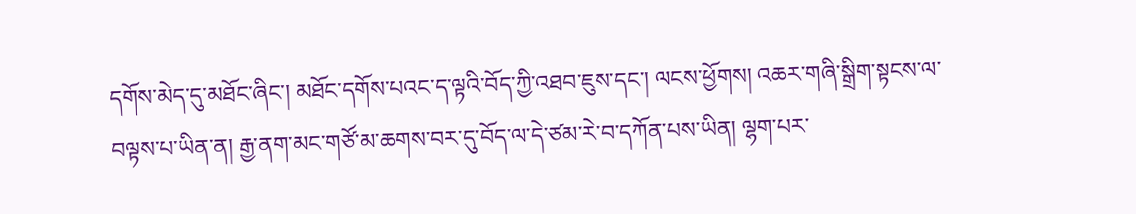དགོས་མེད་དུ་མཐོང་ཞིང་། མཐོང་དགོས་པའང་ད་ལྟའི་བོད་ཀྱི་འཐབ་ཇུས་དང་། ལངས་ཕྱོགས། འཆར་གཞི་སྒྲིག་སྟངས་ལ་བལྟས་པ་ཡིན་ན། རྒྱ་ནག་མང་གཙོ་མ་ཆགས་བར་དུ་བོད་ལ་དེ་ཙམ་རེ་བ་དཀོན་པས་ཡིན། ལྷག་པར་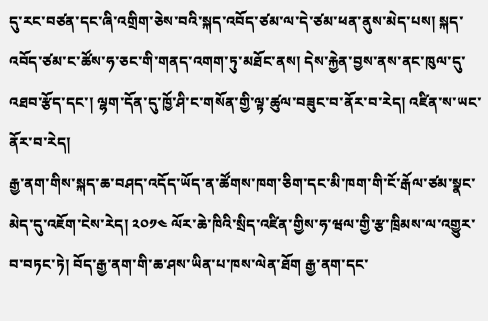དུ་རང་བཙན་དང་ཞི་འགྲིག་ཅེས་བའི་སྐད་འབོད་ཙམ་ལ་དེ་ཙམ་ཕན་ནུས་མེད་པས། སྐད་འབོད་ཙམ་ང་ཚོས་ཧ་ཅང་གི་གནད་འགག་ཏུ་མཐོང་ནས། དེས་རྐྱེན་བྱས་ནས་ནང་ཁུལ་དུ་འཐབ་རྩོད་དང་། ལྷག་དོན་དུ་ཁྱོ་ཤི་ང་གསོན་གྱི་ལྟ་ཚུལ་བཟུང་བ་ནོར་བ་རེད། འཛིན་ས་ཡང་ནོར་བ་རེད།
རྒྱ་ནག་གིས་སྐད་ཆ་བཤད་འདོད་ཡོད་ན་ཚོགས་ཁག་ཅིག་དང་མི་ཁག་གི་ངོ་རྒོལ་ཙམ་སྣང་མེད་དུ་འཇོག་ངེས་རེད། ༢༠༡༤ ལོར་ཆེ་ཁིའི་སྲིད་འཛིན་གྱིས་ཧ་ཝལ་གྱི་རྩ་ཁྲིམས་ལ་འགྱུར་བ་བཏང་ཏེ། བོད་རྒྱ་ནག་གི་ཆ་ཤས་ཡིན་པ་ཁས་ལེན་ཐོག རྒྱ་ནག་དང་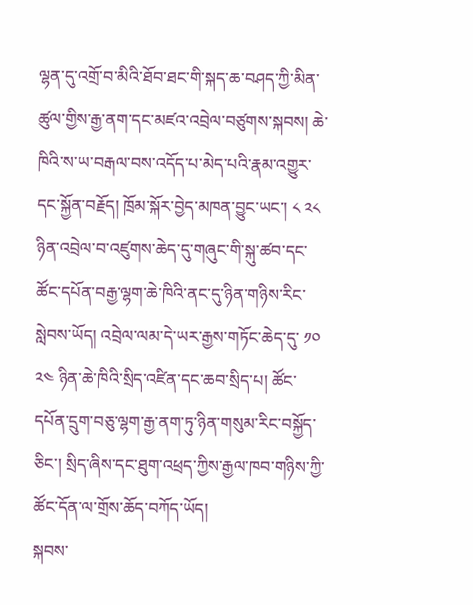ལྷན་དུ་འགྲོ་བ་མིའི་ཐོབ་ཐང་གི་སྐད་ཆ་བཤད་ཀྱི་མིན་ཚུལ་གྱིས་རྒྱ་ནག་དང་མཛའ་འབྲེལ་བཙུགས་སྐབས། ཆེ་ཁིའི་ས་ཡ་བརྒལ་བས་འདོད་པ་མེད་པའི་རྣམ་འགྱུར་དང་སྐྱོན་བརྗོད། ཁྲོམ་སྐོར་བྱེད་མཁན་བྱུང་ཡང་། ༨ ༢༨ ཉིན་འབྲེལ་བ་འཛུགས་ཆེད་དུ་གཞུང་གི་སྐུ་ཚབ་དང་ཚོང་དཔོན་བརྒྱ་ལྷག་ཆེ་ཁིའི་ནང་དུ་ཉིན་གཉིས་རིང་སླེབས་ཡོད། འབྲེལ་ལམ་དེ་ཡར་རྒྱས་གཏོང་ཆེད་དུ་ ༡༠ ༢༤ ཉིན་ཆེ་ཁིའི་སྲིད་འཛིན་དང་ཆབ་སྲིད་པ། ཚོང་དཔོན་དྲུག་བཅུ་ལྷག་རྒྱ་ནག་ཏུ་ཉིན་གསུམ་རིང་བསྐྱོད་ཅིང་། སྲིད་ཞིས་དང་ཐུག་འཕྲད་ཀྱིས་རྒྱལ་ཁབ་གཉིས་ཀྱི་ཚོང་དོན་ལ་གྲོས་ཆོད་བཀོད་ཡོད།
སྐབས་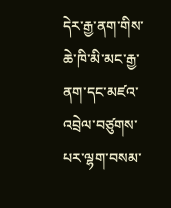དེར་རྒྱ་ནག་གིས་ཆེ་ཁི་མི་མང་རྒྱ་ནག་དང་མཛའ་འབྲེལ་བཙུགས་པར་ལྷག་བསམ་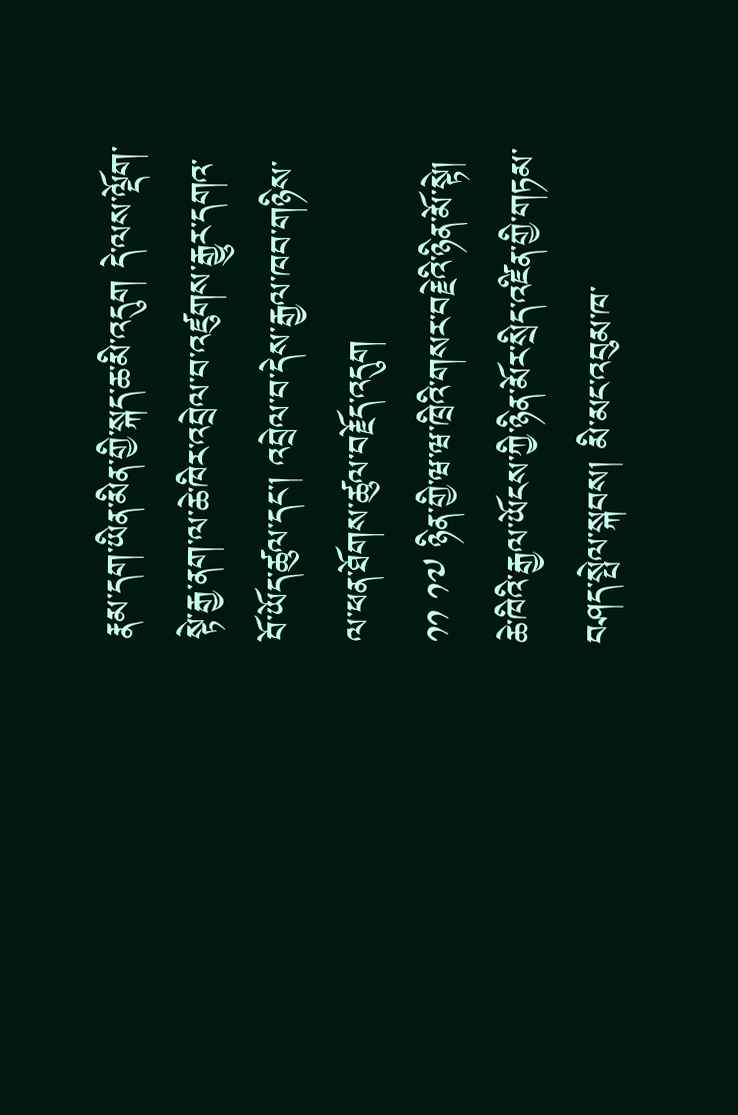རྣམ་དག་ཡིན་མིན་གྱི་སྐད་ཆ་མི་འདུག དེ་ལས་ལྡོག་སྟེ་རྒྱ་ནག་ལ་ཆེ་ཁིར་འབྲེལ་བ་འཛུགས་རྒྱུར་དགའ་བོ་ཡོད་ཚུལ་དང་། འབྲེལ་བ་དེས་རྒྱལ་ཁབ་གཉིས་ལ་ཕན་ཐོགས་ཚུལ་བརྗོད་འདུག
༡༡ ༡༧ ཉིན་གྱི་ཝ་ཝ་ཁྲིའི་གསར་བརྗེའི་ཉིན་མོ་སྟེ། ཆེ་ཁིའི་རྒྱལ་ཡོངས་ཀྱི་ཉིན་མོར་སྲིད་འཛིན་གྱི་གཏམ་བཤད་སྤེལ་སྐབས། མི་མང་འབུམ་ཁ་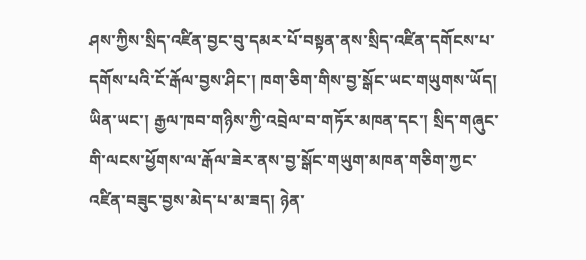ཤས་ཀྱིས་སྲིད་འཛིན་བྱང་བུ་དམར་པོ་བསྟན་ནས་སྲིད་འཛིན་དགོངས་པ་དགོས་པའི་ངོ་རྒོལ་བྱས་ཤིང་། ཁག་ཅིག་གིས་བྱ་སྒོང་ཡང་གཡུགས་ཡོད། ཡིན་ཡང་། རྒྱལ་ཁབ་གཉིས་ཀྱི་འབྲེལ་བ་གཏོར་མཁན་དང་། སྲིད་གཞུང་གི་ལངས་ཕྱོགས་ལ་རྒོལ་ཟེར་ནས་བྱ་སྒོང་གཡུག་མཁན་གཅིག་ཀྱང་འཛིན་བཟུང་བྱས་མེད་པ་མ་ཟད། ཉེན་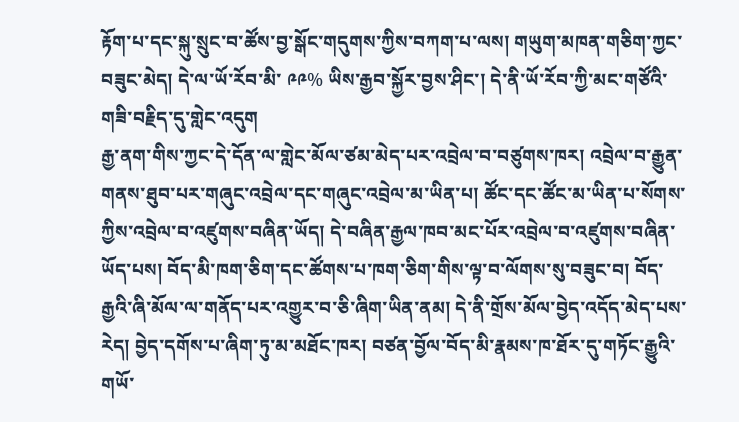རྟོག་པ་དང་སྐུ་སྲུང་བ་ཚོས་བྱ་སྒོང་གདུགས་ཀྱིས་བཀག་པ་ལས། གཡུག་མཁན་གཅིག་ཀྱང་བཟུང་མེད། དེ་ལ་ཡོ་རོབ་མི་ ༩༩% ཡིས་རྒྱབ་སྐྱོར་བྱས་ཤིང་། དེ་ནི་ཡོ་རོབ་ཀྱི་མང་གཙོའི་གཟི་བརྗིད་དུ་གླེང་འདུག
རྒྱ་ནག་གིས་ཀྱང་དེ་དོན་ལ་གླེང་མོལ་ཙམ་མེད་པར་འབྲེལ་བ་བཙུགས་ཁར། འབྲེལ་བ་རྒྱུན་གནས་ཐུབ་པར་གཞུང་འབྲེལ་དང་གཞུང་འབྲེལ་མ་ཡིན་པ། ཚོང་དང་ཚོང་མ་ཡིན་པ་སོགས་ཀྱིས་འབྲེལ་བ་འཛུགས་བཞིན་ཡོད། དེ་བཞིན་རྒྱལ་ཁབ་མང་པོར་འབྲེལ་བ་འཛུགས་བཞིན་ཡོད་པས། བོད་མི་ཁག་ཅིག་དང་ཚོགས་པ་ཁག་ཅིག་གིས་ལྟ་བ་ལོགས་སུ་བཟུང་བ། བོད་རྒྱའི་ཞི་མོལ་ལ་གནོད་པར་འགྱུར་བ་ཅི་ཞིག་ཡིན་ནམ། དེ་ནི་གྲོས་མོལ་བྱེད་འདོད་མེད་པས་རེད། བྱེད་དགོས་པ་ཞིག་ཏུ་མ་མཐོང་ཁར། བཙན་བྱོལ་བོད་མི་རྣམས་ཁ་ཐོར་དུ་གཏོང་རྒྱུའི་གཡོ་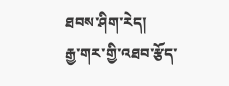ཐབས་ཤིག་རེད།
རྒྱ་གར་གྱི་འཐབ་རྩོད་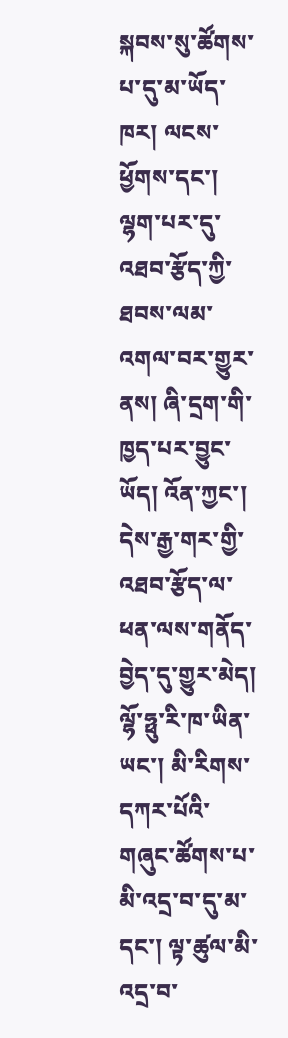སྐབས་སུ་ཚོགས་པ་དུ་མ་ཡོད་ཁར། ལངས་ཕྱོགས་དང་། ལྷག་པར་དུ་འཐབ་རྩོད་ཀྱི་ཐབས་ལམ་འགལ་བར་གྱུར་ནས། ཞི་དྲག་གི་ཁྱད་པར་བྱུང་ཡོད། འོན་ཀྱང་། དེས་རྒྱ་གར་གྱི་འཐབ་རྩོད་ལ་ཕན་ལས་གནོད་བྱེད་དུ་གྱུར་མེད། ལྷོ་ཧྥུ་རི་ཁ་ཡིན་ཡང་། མི་རིགས་དཀར་པོའི་གཞུང་ཚོགས་པ་མི་འདྲ་བ་དུ་མ་དང་། ལྟ་ཚུལ་མི་འདྲ་བ་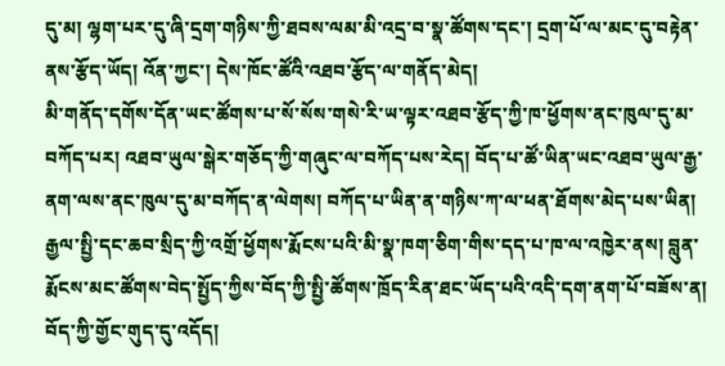དུ་མ། ལྷག་པར་དུ་ཞི་དྲག་གཉིས་ཀྱི་ཐབས་ལམ་མི་འདྲ་བ་སྣ་ཚོགས་དང་། དྲག་པོ་ལ་མང་དུ་བརྟེན་ནས་རྩོད་ཡོད། འོན་ཀྱང་། དེས་ཁོང་ཚོའི་འཐབ་རྩོད་ལ་གནོད་མེད།
མི་གནོད་དགོས་དོན་ཡང་ཚོགས་པ་སོ་སོས་གསེ་རི་ཡ་ལྟར་འཐབ་རྩོད་ཀྱི་ཁ་ཕྱོགས་ནང་ཁུལ་དུ་མ་བཀོད་པར། འཐབ་ཡུལ་སྒེར་གཅོད་ཀྱི་གཞུང་ལ་བཀོད་པས་རེད། བོད་པ་ཚོ་ཡིན་ཡང་འཐབ་ཡུལ་རྒྱ་ནག་ལས་ནང་ཁུལ་དུ་མ་བཀོད་ན་ལེགས། བཀོད་པ་ཡིན་ན་གཉིས་ཀ་ལ་ཕན་ཐོགས་མེད་པས་ཡིན།
རྒྱལ་སྤྱི་དང་ཆབ་སྲིད་ཀྱི་འགྲོ་ཕྱོགས་རྨོངས་པའི་མི་སྣ་ཁག་ཅིག་གིས་དད་པ་ཁ་ལ་འཁྱེར་ནས། བླུན་རྨོངས་མང་ཚོགས་བེད་སྤྱོད་ཀྱིས་བོད་ཀྱི་སྤྱི་ཚོགས་ཁྲོད་རིན་ཐང་ཡོད་པའི་འདི་དག་ནག་པོ་བཟོས་ན། བོད་ཀྱི་གྱོང་གུད་དུ་འདོད།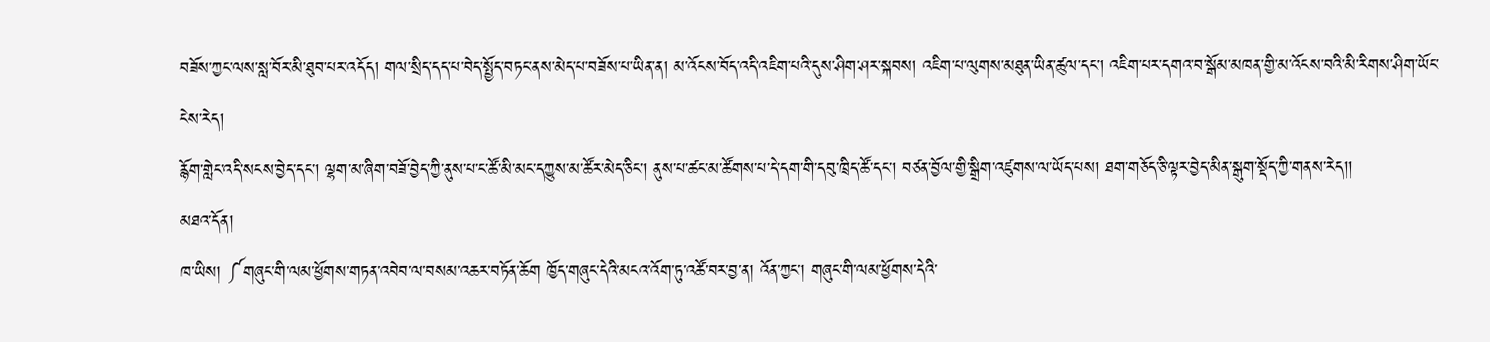བཟོས་ཀྱང་ལས་སླ་བོར་མི་ཐུབ་པར་འདོད། གལ་སྲིད་དད་པ་བེད་སྤྱོད་བཏང་ནས་མེད་པ་བཟོས་པ་ཡིན་ན། མ་འོངས་བོད་འདི་འཇིག་པའི་དུས་ཤིག་ཤར་སྐབས། འཇིག་པ་ལུགས་མཐུན་ཡིན་ཚུལ་དང་། འཇིག་པར་དགའ་བ་སྒོམ་མཁན་གྱི་མ་འོངས་བའི་མི་རིགས་ཤིག་ཡོང་ངེས་རེད།
རྙོག་གླེང་འདི་སངས་བྱེད་དང་། ལྷག་མ་ཞིག་བཟོ་བྱེད་ཀྱི་ནུས་པ་ང་ཚོ་མི་མང་དཀྱུས་མ་ཚོར་མེད་ཅིང་། ནུས་པ་ཚང་མ་ཚོགས་པ་དེ་དག་གི་དབུ་ཁྲིད་ཚོ་དང་། བཙན་བྱོལ་གྱི་སྒྲིག་འཛུགས་ལ་ཡོད་པས། ཐག་གཅོད་ཅི་ལྟར་བྱེད་མིན་སྒུག་སྡོད་ཀྱི་གནས་རེད།།
མཐའ་དོན།
ཁ་ཡིས། ༼གཞུང་གི་ལམ་ཕྱོགས་གཏན་འབེབ་ལ་བསམ་འཆར་བཏོན་ཆོག ཁྱོད་གཞུང་དེའི་མངའ་འོག་ཏུ་འཚོ་བར་བྱ་ན། འོན་ཀྱང་། གཞུང་གི་ལམ་ཕྱོགས་དེའི་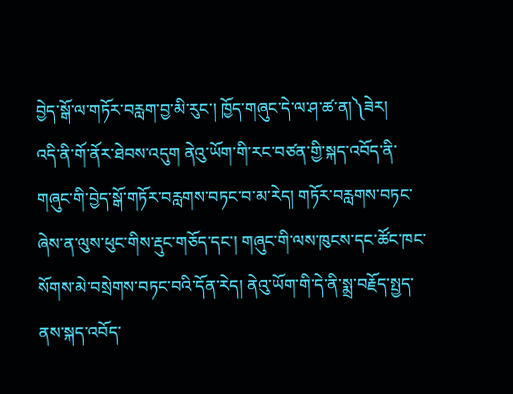བྱེད་སྒོ་ལ་གཏོར་བརླག་བྱ་མི་རུང་། ཁྱོད་གཞུང་དེ་ལ་ཤ་ཚ་ན།༽ཟེར།
འདི་ནི་གོ་ནོར་ཐེབས་འདུག ནེའུ་ཡོག་གི་རང་བཙན་གྱི་སྐད་འབོད་ནི་གཞུང་གི་བྱེད་སྒོ་གཏོར་བརླགས་བཏང་བ་མ་རེད། གཏོར་བརླགས་བཏང་ཞེས་ན་ལུས་ཕུང་གིས་རྡུང་གཅོད་དང་། གཞུང་གི་ལས་ཁུངས་དང་ཚོང་ཁང་སོགས་མེ་བསྲེགས་བཏང་བའི་དོན་རེད། ནེའུ་ཡོག་གི་དེ་ནི་སྨྲ་བརྗོད་སྤྱད་ནས་སྐད་འབོད་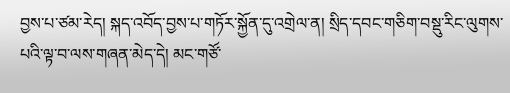བྱས་པ་ཙམ་རེད། སྐད་འབོད་བྱས་པ་གཏོར་སྐྱོན་དུ་འགྲེལ་ན། སྲིད་དབང་གཅིག་བསྡུ་རིང་ལུགས་པའི་ལྟ་བ་ལས་གཞན་མེད་དེ། མང་གཙོ་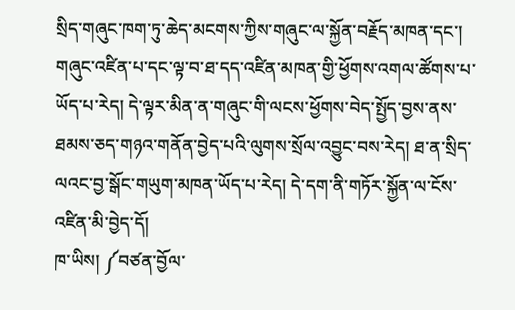སྲིད་གཞུང་ཁག་ཏུ་ཆེད་མངགས་ཀྱིས་གཞུང་ལ་སྐྱོན་བརྗོད་མཁན་དང་། གཞུང་འཛིན་པ་དང་ལྟ་བ་ཐ་དད་འཛིན་མཁན་གྱི་ཕྱོགས་འགལ་ཚོགས་པ་ཡོད་པ་རེད། དེ་ལྟར་མིན་ན་གཞུང་གི་ལངས་ཕྱོགས་བེད་སྤྱོད་བྱས་ནས་ཐམས་ཅད་གཉའ་གནོན་བྱེད་པའི་ལུགས་སྲོལ་འབྱུང་བས་རེད། ཐ་ན་སྲིད་ལའང་བྱ་སྒོང་གཡུག་མཁན་ཡོད་པ་རེད། དེ་དག་ནི་གཏོར་སྐྱོན་ལ་ངོས་འཛིན་མི་བྱེད་དོ།
ཁ་ཡིས། ༼བཙན་བྱོལ་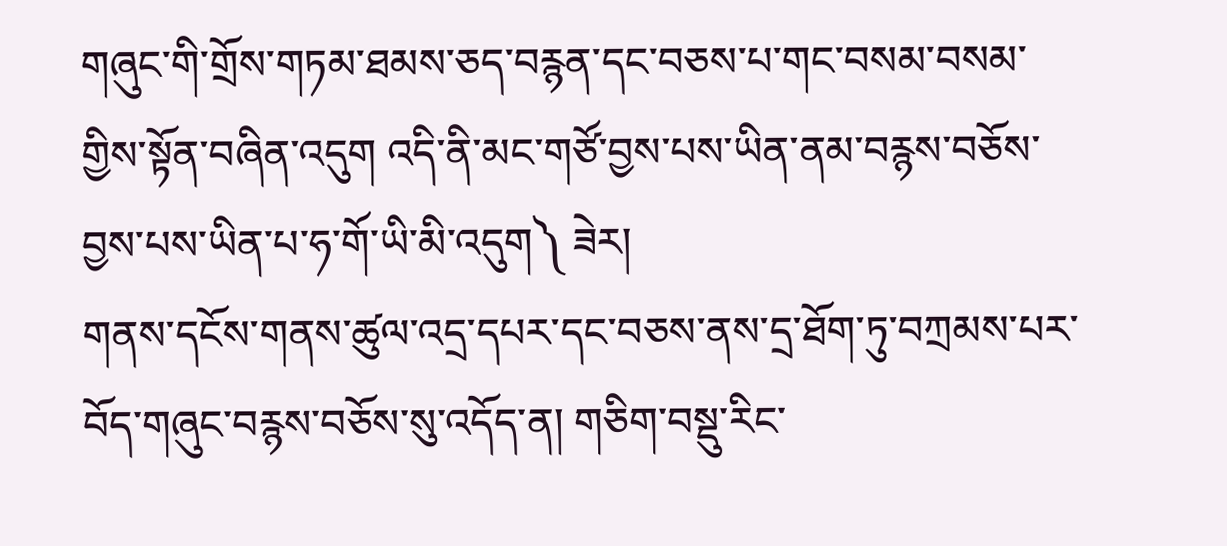གཞུང་གི་གྲོས་གཏམ་ཐམས་ཅད་བརྙན་དང་བཅས་པ་གང་བསམ་བསམ་གྱིས་སྟོན་བཞིན་འདུག འདི་ནི་མང་གཙོ་བྱས་པས་ཡིན་ནམ་བརྙས་བཅོས་བྱས་པས་ཡིན་པ་ཧ་གོ་ཡི་མི་འདུག༽ ཟེར།
གནས་དངོས་གནས་ཚུལ་འདྲ་དཔར་དང་བཅས་ནས་དྲ་ཐོག་ཏུ་བཀྲམས་པར་བོད་གཞུང་བརྙས་བཅོས་སུ་འདོད་ན། གཅིག་བསྡུ་རིང་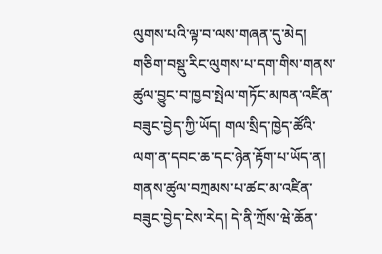ལུགས་པའི་ལྟ་བ་ལས་གཞན་དུ་མེད། གཅིག་བསྡུ་རིང་ལུགས་པ་དག་གིས་གནས་ཚུལ་བྱུང་བ་ཁྱབ་སྤེལ་གཏོང་མཁན་འཛིན་བཟུང་བྱེད་ཀྱི་ཡོད། གལ་སྲིད་ཁྱེད་ཚོའི་ལག་ན་དབང་ཆ་དང་ཉེན་རྟོག་པ་ཡོད་ན། གནས་ཚུལ་བཀྲམས་པ་ཚང་མ་འཛིན་བཟུང་བྱེད་ངེས་རེད། དེ་ནི་ཀྲོས་ཝེ་ཆོན་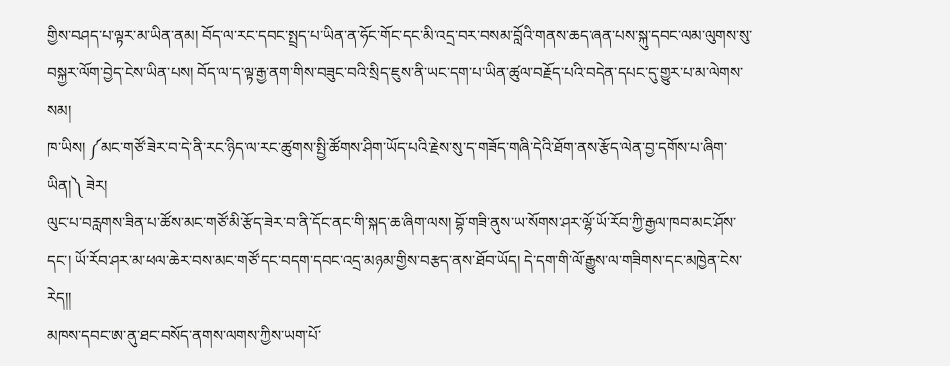གྱིས་བཤད་པ་ལྟར་མ་ཡིན་ནམ། བོད་ལ་རང་དབང་སྤྲད་པ་ཡིན་ན་ཧོང་གོང་དང་མི་འདྲ་བར་བསམ་བློའི་གནས་ཆད་ཞན་པས་སྐུ་དབང་ལམ་ལུགས་སུ་བསྐྱར་ལོག་བྱེད་ངེས་ཡིན་པས། བོད་ལ་ད་ལྟ་རྒྱ་ནག་གིས་བཟུང་བའི་སྲིད་ཇུས་ནི་ཡང་དག་པ་ཡིན་ཚུལ་བརྗོད་པའི་བདེན་དཔང་དུ་གྱུར་པ་མ་ལེགས་སམ།
ཁ་ཡིས། ༼མང་གཙོ་ཟེར་བ་དེ་ནི་རང་ཉིད་ལ་རང་ཚུགས་སྤྱི་ཚོགས་ཤིག་ཡོད་པའི་རྗེས་སུ་ད་གཟོད་གཞི་དེའི་ཐོག་ནས་རྩོད་ལེན་བྱ་དགོས་པ་ཞིག་ཡིན།༽ ཟེར།
ལུང་པ་བརླགས་ཟིན་པ་ཚོས་མང་གཙོ་མི་རྩོད་ཟེར་བ་ནི་དོང་ནང་གི་སྐད་ཆ་ཞིག་ལས། བྷོ་གཟི་ནུས་ཡ་སོགས་ཤར་ལྷོ་ཡོ་རོབ་ཀྱི་རྒྱལ་ཁབ་མང་ཤོས་དང་། ཡོ་རོབ་ཤར་མ་ཕལ་ཆེར་བས་མང་གཙོ་དང་བདག་དབང་འདྲ་མཉམ་གྱིས་བརྩད་ནས་ཐོབ་ཡོད། དེ་དག་གི་ལོ་རྒྱུས་ལ་གཟིགས་དང་མཁྱེན་ངེས་རེད།།
མཁས་དབང་ཨ་ནུ་ཐང་བསོད་ནགས་ལགས་ཀྱིས་ཡག་པོ་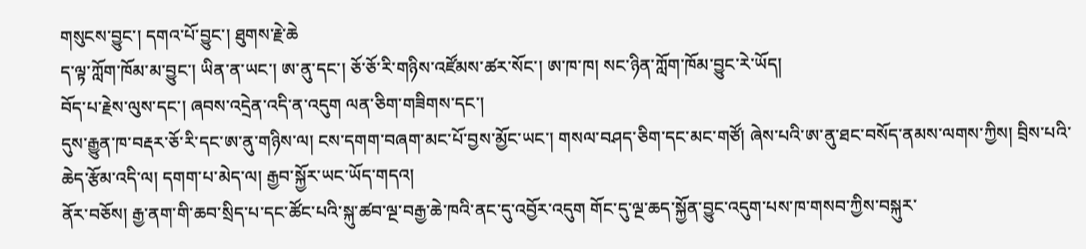གསུངས་བྱུང་། དགའ་པོ་བྱུང་། ཐུགས་རྗེ་ཆེ
ད་ལྟ་ཀློག་ཁོམ་མ་བྱུང་། ཡིན་ན་ཡང་། ཨ་ནུ་དང་། ཅོ་ཅོ་རི་གཉིས་འཛོམས་ཚར་སོང་། ཨ་ཁ་ཁ། སང་ཉིན་ཀློག་ཁོམ་བྱུང་རེ་ཡོད།
བོད་པ་རྗེས་ལུས་དང་། ཞབས་འདྲེན་འདི་ན་འདུག ལན་ཅིག་གཟིགས་དང་།
དུས་རྒྱུན་ཁ་བརྡར་ཅོ་རི་དང་ཨ་ནུ་གཉིས་ལ། ངས་དགག་བཞག་མང་པོ་བྱས་མྱོང་ཡང་། གསལ་བཤད་ཅིག་དང་མང་གཙོ། ཞེས་པའི་ཨ་ནུ་ཐང་བསོད་ནམས་ལགས་ཀྱིས། བྲིས་པའི་ཆེད་རྩོམ་འདི་ལ། དགག་པ་མེད་ལ། རྒྱབ་སྐྱོར་ཡང་ཡོད་གདའ།
ནོར་བཅོས། རྒྱ་ནག་གི་ཆབ་སྲིད་པ་དང་ཚོང་པའི་སྐུ་ཚབ་ལྔ་བརྒྱ་ཆེ་ཁའི་ནང་དུ་འབྱོར་འདུག གོང་དུ་ལྔ་ཆད་སྐྱོན་བྱུང་འདུག་པས་ཁ་གསབ་ཀྱིས་བསྐུར་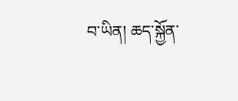བ་ཡིན། ཆད་སྐྱོན་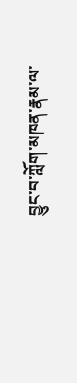བྱུང་བ་ཀློག་མཁན་རྣམ་ལ་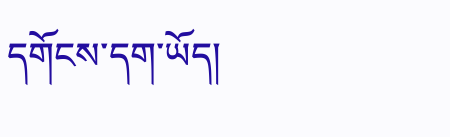དགོངས་དག་ཡོད།